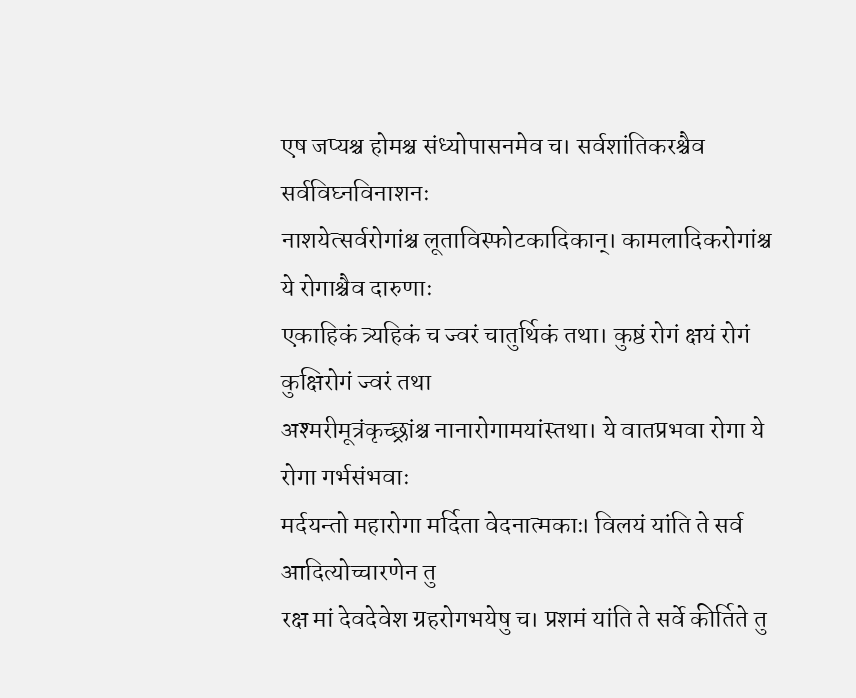एष जप्यश्च होमश्च संध्योपासनमेव च। सर्वशांतिकरश्चैव सर्वविघ्नविनाशनः
नाशयेत्सर्वरोगांश्च लूताविस्फोटकादिकान्। कामलादिकरोगांश्च ये रोगाश्चैव दारुणाः
एकाहिकं त्र्यहिकं च ज्वरं चातुर्थिकं तथा। कुष्ठं रोगं क्षयं रोगं कुक्षिरोगं ज्वरं तथा
अश्मरीमूत्रंकृच्छ्रांश्च नानारोगामयांस्तथा। ये वातप्रभवा रोगा ये रोगा गर्भसंभवाः
मर्दयन्तो महारोगा मर्दिता वेदनात्मकाः। विलयं यांति ते सर्व आदित्योच्चारणेन तु
रक्ष मां देवदेवेश ग्रहरोगभयेषु च। प्रशमं यांति ते सर्वे कीर्तिते तु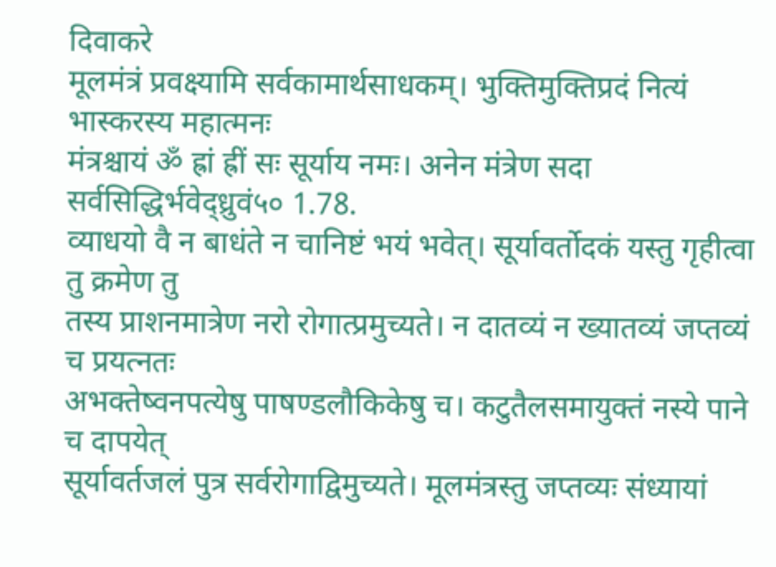दिवाकरे
मूलमंत्रं प्रवक्ष्यामि सर्वकामार्थसाधकम्। भुक्तिमुक्तिप्रदं नित्यं भास्करस्य महात्मनः
मंत्रश्चायं ॐ ह्रां ह्रीं सः सूर्याय नमः। अनेन मंत्रेण सदा सर्वसिद्धिर्भवेद्ध्रुवं५० 1.78.
व्याधयो वै न बाधंते न चानिष्टं भयं भवेत्। सूर्यावर्तोदकं यस्तु गृहीत्वा तु क्रमेण तु
तस्य प्राशनमात्रेण नरो रोगात्प्रमुच्यते। न दातव्यं न ख्यातव्यं जप्तव्यं च प्रयत्नतः
अभक्तेष्वनपत्येषु पाषण्डलौकिकेषु च। कटुतैलसमायुक्तं नस्ये पाने च दापयेत्
सूर्यावर्तजलं पुत्र सर्वरोगाद्विमुच्यते। मूलमंत्रस्तु जप्तव्यः संध्यायां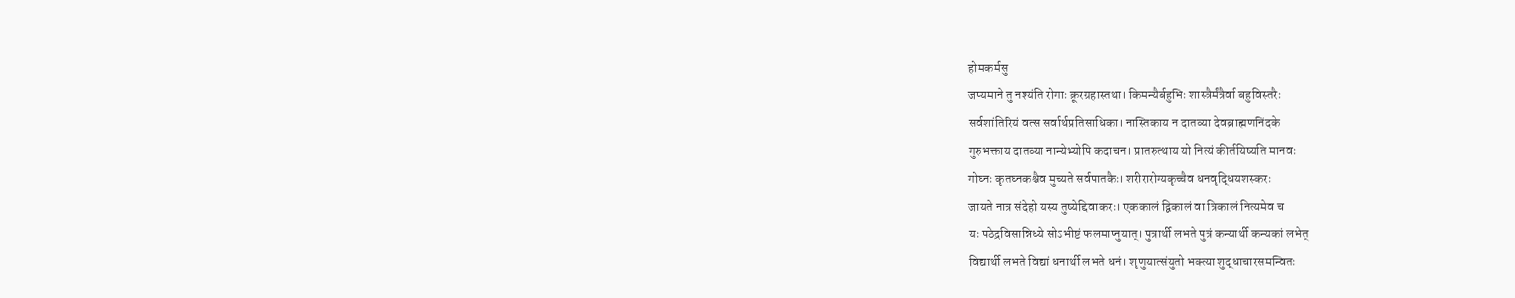होमकर्मसु
जप्यमाने तु नश्यंति रोगाः क्रूरग्रहास्तथा। किमन्यैर्बहुभिः शास्त्रैर्मंत्रैर्वा बहुविस्तरैः
सर्वशांतिरियं वत्स सर्वार्थप्रतिसाधिका। नास्तिकाय न दातव्या देवब्राह्मणनिंदके
गुरुभक्ताय दातव्या नान्येभ्योपि कदाचन। प्रातरुत्थाय यो नित्यं कीर्तयिष्यति मानवः
गोघ्नः कृतघ्नकश्चैव मुच्यते सर्वपातकैः। शरीरारोग्यकृच्चैव धनवृद्धियशस्करः
जायते नात्र संदेहो यस्य तुष्येद्दिवाकरः। एककालं द्विकालं वा त्रिकालं नित्यमेव च
यः पठेद्रविसान्निध्ये सोऽभीष्टं फलमाप्नुयात्। पुत्रार्थी लभते पुत्रं कन्यार्थी कन्यकां लभेत्
विद्यार्थी लभते विद्यां धनार्थी लभते धनं। शृणुयात्संयुतो भक्त्या शुद्धाचारसमन्वितः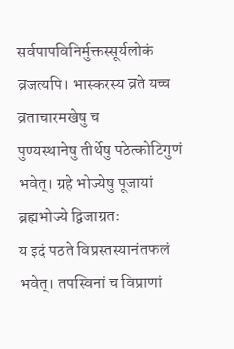सर्वपापविनिर्मुक्तस्सूर्यलोकं व्रजत्यपि। भास्करस्य व्रते यच्च व्रताचारमखेषु च
पुण्यस्थानेषु तीर्थेषु पठेत्कोटिगुणं भवेत्। ग्रहे भोज्येषु पूजायां ब्रह्मभोज्ये द्विजाग्रतः
य इदं पठते विप्रस्तस्यानंतफलं भवेत्। तपस्विनां च विप्राणां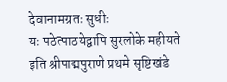देवानामग्रतः सुधीः
यः पठेत्पाठयेद्वापि सुरलोके महीयते
इति श्रीपाद्मपुराणे प्रथमे सृष्टिखंडे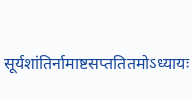सूर्यशांतिर्नामाष्टसप्ततितमोऽध्यायः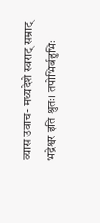व्यास उवाच- मध्यदेशे स्वराट् सम्राट् भद्रेश्वर इति श्रुतः। तपोभिर्बहुभिः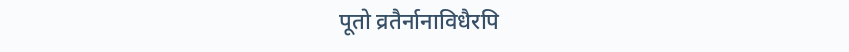पूतो व्रतैर्नानाविधैरपि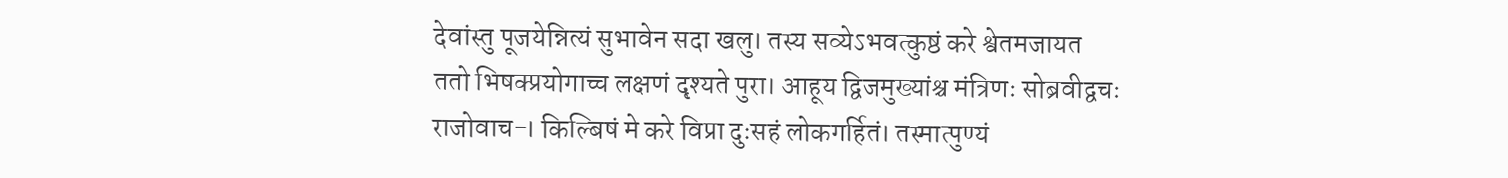देवांस्तु पूजयेन्नित्यं सुभावेन सदा खलु। तस्य सव्येऽभवत्कुष्ठं करे श्वेतमजायत
ततो भिषक्प्रयोगाच्च लक्षणं दृश्यते पुरा। आहूय द्विजमुख्यांश्च मंत्रिणः सोब्रवीद्वचः
राजोवाच-। किल्बिषं मे करे विप्रा दुःसहं लोकगर्हितं। तस्मात्पुण्यं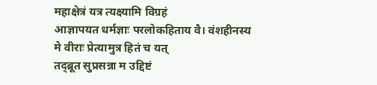महाक्षेत्रं यत्र त्यक्ष्यामि विग्रहं
आज्ञापयत धर्मज्ञाः परलोकहिताय वै। वंशहीनस्य मे वीराः प्रेत्यामुत्र हितं च यत्
तद्ब्रूत सुप्रसन्ना म उद्दिष्टं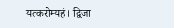यत्करोम्यहं। द्विजा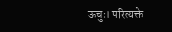ऊचुः। परित्यक्ते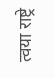त्वया राष्ट्रे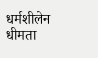धर्मशीलेन धीमता